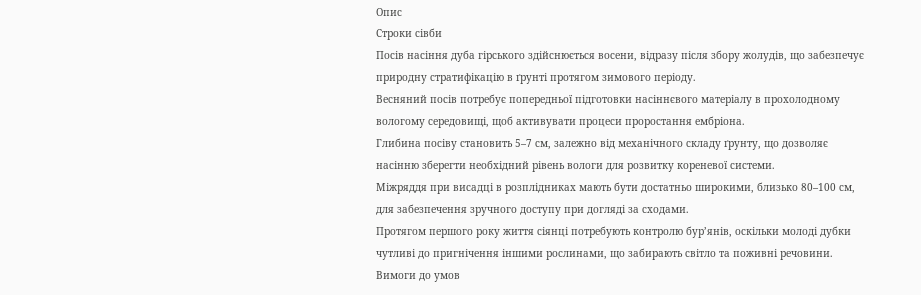Опис
Строки сівби
Посів насіння дуба гірського здійснюється восени, відразу після збору жолудів, що забезпечує природну стратифікацію в ґрунті протягом зимового періоду.
Весняний посів потребує попередньої підготовки насіннєвого матеріалу в прохолодному вологому середовищі, щоб активувати процеси проростання ембріона.
Глибина посіву становить 5–7 см, залежно від механічного складу ґрунту, що дозволяє насінню зберегти необхідний рівень вологи для розвитку кореневої системи.
Міжряддя при висадці в розплідниках мають бути достатньо широкими, близько 80–100 см, для забезпечення зручного доступу при догляді за сходами.
Протягом першого року життя сіянці потребують контролю бур’янів, оскільки молоді дубки чутливі до пригнічення іншими рослинами, що забирають світло та поживні речовини.
Вимоги до умов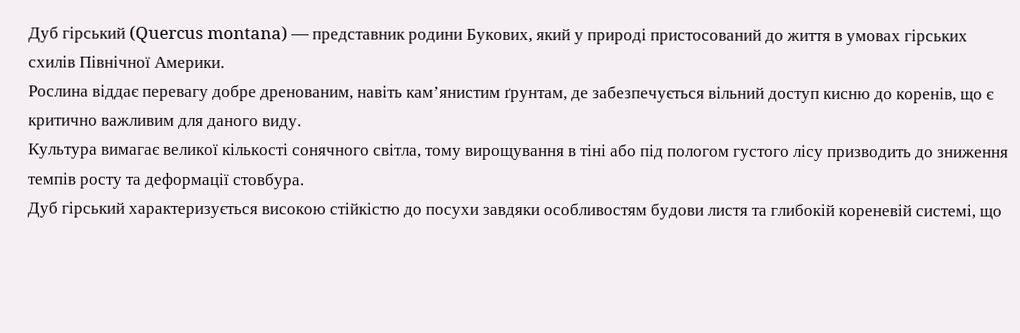Дуб гірський (Quercus montana) — представник родини Букових, який у природі пристосований до життя в умовах гірських схилів Північної Америки.
Рослина віддає перевагу добре дренованим, навіть кам’янистим ґрунтам, де забезпечується вільний доступ кисню до коренів, що є критично важливим для даного виду.
Культура вимагає великої кількості сонячного світла, тому вирощування в тіні або під пологом густого лісу призводить до зниження темпів росту та деформації стовбура.
Дуб гірський характеризується високою стійкістю до посухи завдяки особливостям будови листя та глибокій кореневій системі, що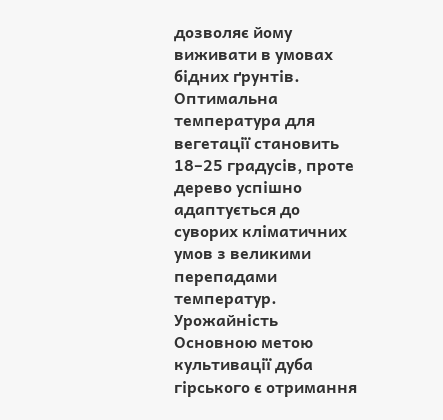дозволяє йому виживати в умовах бідних ґрунтів.
Оптимальна температура для вегетації становить 18–25 градусів, проте дерево успішно адаптується до суворих кліматичних умов з великими перепадами температур.
Урожайність
Основною метою культивації дуба гірського є отримання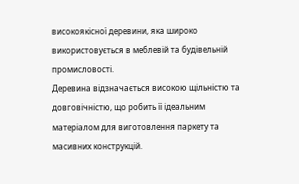високоякісної деревини, яка широко використовується в меблевій та будівельній промисловості.
Деревина відзначається високою щільністю та довговічністю, що робить її ідеальним матеріалом для виготовлення паркету та масивних конструкцій.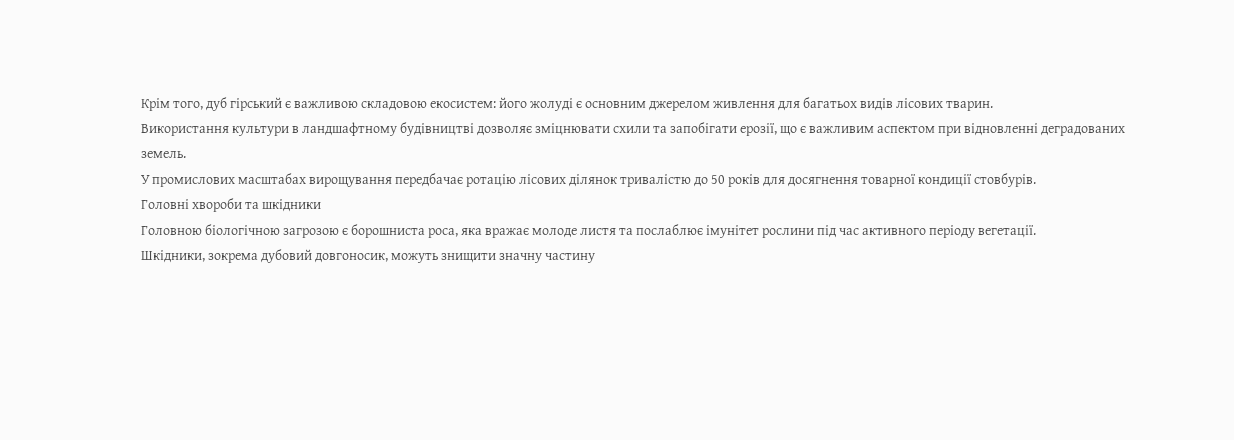Крім того, дуб гірський є важливою складовою екосистем: його жолуді є основним джерелом живлення для багатьох видів лісових тварин.
Використання культури в ландшафтному будівництві дозволяє зміцнювати схили та запобігати ерозії, що є важливим аспектом при відновленні деградованих земель.
У промислових масштабах вирощування передбачає ротацію лісових ділянок тривалістю до 50 років для досягнення товарної кондиції стовбурів.
Головні хвороби та шкідники
Головною біологічною загрозою є борошниста роса, яка вражає молоде листя та послаблює імунітет рослини під час активного періоду вегетації.
Шкідники, зокрема дубовий довгоносик, можуть знищити значну частину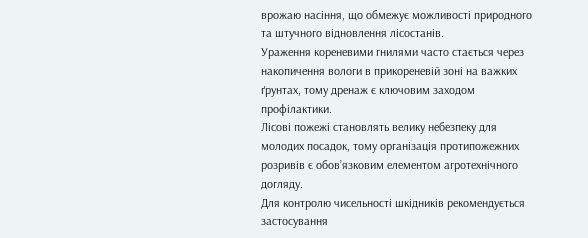врожаю насіння, що обмежує можливості природного та штучного відновлення лісостанів.
Ураження кореневими гнилями часто стається через накопичення вологи в прикореневій зоні на важких ґрунтах, тому дренаж є ключовим заходом профілактики.
Лісові пожежі становлять велику небезпеку для молодих посадок, тому організація протипожежних розривів є обов’язковим елементом агротехнічного догляду.
Для контролю чисельності шкідників рекомендується застосування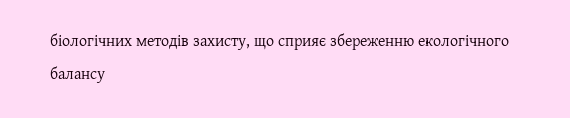біологічних методів захисту, що сприяє збереженню екологічного балансу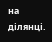на ділянці.